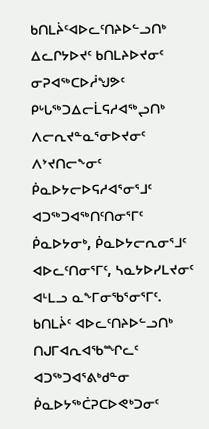ᑲᑎᒪᔩᑦᐊᐅᓚᑦᑎᔨᐅᓪᓗᑎᒃ
ᐃᓚᒋᔭᐅᔪᑦ ᑲᑎᒪᔨᐅᔪᓂᑦ ᓂᕈᐊᖅᑕᐅᓲᖑᕗᑦ ᑭᒡᒐᖅᑐᐃᓕᒫᕋᓱᐊᖅᖢᑎᒃ ᐱᓕᕆᔪᓐᓇᕐᓂᐅᔪᓂᑦ ᐱᔾᔪᑎᓕᖕᓂᑦ ᑮᓇᐅᔭᓕᐅᕋᓱᐊᕐᓂᕐᒧᑦ ᐊᑐᖅᑐᐊᖅᑎᑦᑎᓂᕐᒥᑦ ᑮᓇᐅᔭᓂᒃ, ᑮᓇᐅᔭᓕᕆᓂᕐᒧᑦ ᐊᐅᓚᑦᑎᓂᕐᒥᑦ, ᓴᓇᔭᐅᓯᒪᔪᓂᑦ ᐊᒻᒪᓗ ᓇᖕᒥᓂᖃᕐᓂᕐᒥᑦ. ᑲᑎᒪᔩᑦ ᐊᐅᓚᑦᑎᔨᐅᓪᓗᑎᒃ ᑎᒍᒥᐊᕆᐊᖃᙱᓚᑦ ᐊᑐᖅᑐᐊᕐᕕᒃᑯᓐᓂ ᑮᓇᐅᔭᖅᑖᕈᑕᐅᕙᒃᑐᓂᑦ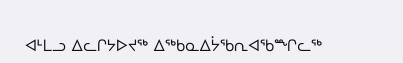ᐊᒻᒪᓗ ᐃᓚᒋᔭᐅᔪᖅ ᐃᖅᑲᓇᐃᔮᖃᕆᐊᖃᙱᓚᖅ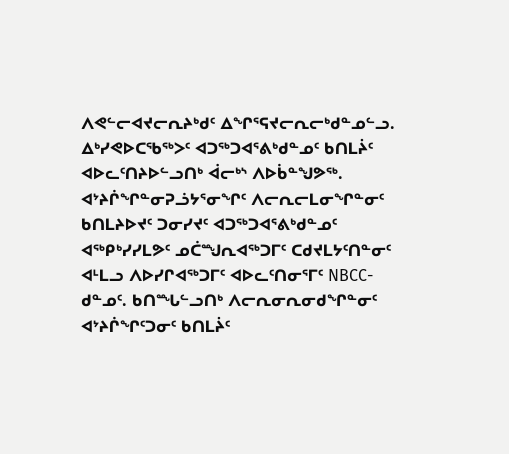ᐱᕙᓪᓕᐊᔪᓕᕆᔨᒃᑯᑦ ᐃᖏᕐᕋᔪᓕᕆᓕᒃᑯᓐᓄᓪᓗ.
ᐃᒃᓯᕙᐅᑕᖃᖅᐳᑦ ᐊᑐᖅᑐᐊᕐᕕᒃᑯᓐᓄᑦ ᑲᑎᒪᔩᑦ ᐊᐅᓚᑦᑎᔨᐅᓪᓗᑎᒃ ᐋᓕᒃᔅ ᐱᐅᑳᓐᖑᕗᖅ. ᐊᔾᔨᒌᖏᓐᓂᕈᓘᔭᕐᓂᖏᑦ ᐱᓕᕆᓕᒪᓂᖏᓐᓂᑦ ᑲᑎᒪᔨᐅᔪᑦ ᑐᓂᓯᔪᑦ ᐊᑐᖅᑐᐊᕐᕕᒃᑯᓐᓄᑦ ᐊᖅᑭᒃᓯᓯᒪᕗᑦ ᓄᑖᙳᕆᐊᖅᑐᒥᑦ ᑕᑯᔪᒪᔭᑦᑎᓐᓂᑦ ᐊᒻᒪᓗ ᐱᐅᓯᒋᐊᖅᑐᒥᑦ ᐊᐅᓚᑦᑎᓂᕐᒥᑦ NBCC-ᑯᓐᓄᑦ. ᑲᑎᙵᓪᓗᑎᒃ ᐱᓕᕆᓂᕆᓂᑯᖏᓐᓂᑦ ᐊᔾᔨᒌᖏᑦᑐᓂᑦ ᑲᑎᒪᔩᑦ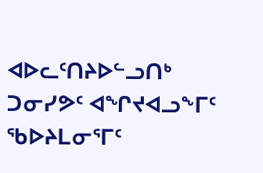ᐊᐅᓚᑦᑎᔨᐅᓪᓗᑎᒃ ᑐᓂᓯᕗᑦ ᐊᖏᔪᐊᓗᖕᒥᑦ ᖃᐅᔨᒪᓂᕐᒥᑦ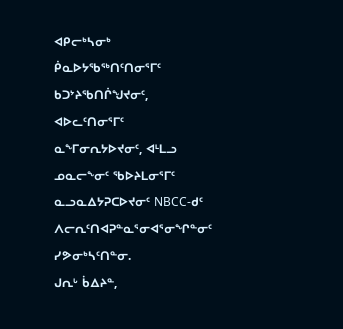ᐊᑭᓕᒃᓴᓂᒃ ᑮᓇᐅᔭᖃᖅᑎᑦᑎᓂᕐᒥᑦ ᑲᑐᔾᔨᖃᑎᒌᖑᔪᓂᑦ, ᐊᐅᓚᑦᑎᓂᕐᒥᑦ ᓇᖕᒥᓂᕆᔭᐅᔪᓂᑦ, ᐊᒻᒪᓗ ᓄᓇᓕᖕᓂᑦ ᖃᐅᔨᒪᓂᕐᒥᑦ ᓇᓗᓇᐃᔭᕈᑕᐅᔪᓂᑦ NBCC-ᑯᑦ ᐱᓕᕆᑦᑎᐊᕈᓐᓇᕐᓂᐊᕐᓂᖏᓐᓂᑦ ᓯᕗᓂᒃᓴᑦᑎᓐᓂ.
ᒍᕆᒡ ᑳᐃᔨᓐ,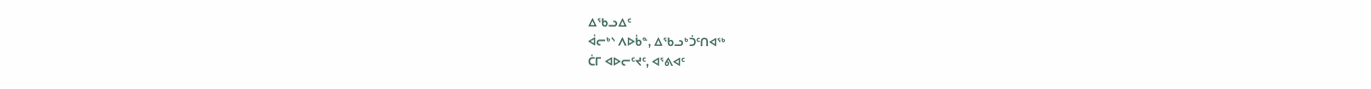ᐃᖃᓗᐃᑦ
ᐋᓕᒃᔅ ᐱᐅᑳᓐ, ᐃᖃᓗᒃᑑᑦᑎᐊᖅ
ᑖᒥ ᐊᐅᓕᑦᔪᑦ, ᐊᕐᕕᐊᑦ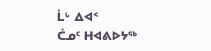ᒫᒡ ᐃᐊᑉ
ᑖᓄᑦ ᕼᐊᕕᐅᔭᖅ